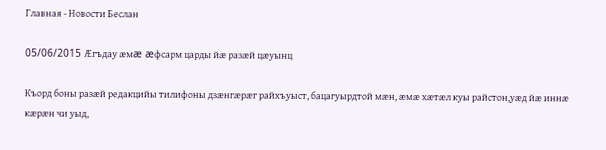Главная - Новости Беслан

05/06/2015 Æгъдау æмæ æфсарм царды йæ разæй цæуынц

Къорд боны разæй редакцийы тилифоны дзæнгæрæг райхъуыст, бацагуырдтой мæн, æмæ хæтæл куы райстон,уæд йæ иннæ кæрæн чи уыд,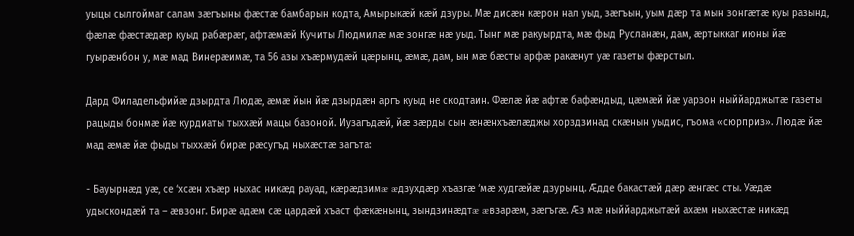уыцы сылгоймаг салам зæгъыны фæстæ бамбарын кодта, Амырыкæй кæй дзуры. Мæ дисæн кæрон нал уыд, зæгъын, уым дæр та мын зонгæтæ куы разынд, фæлæ фæстæдæр куыд рабæрæг, афтæмæй Кучиты Людмилæ мæ зонгæ нæ уыд. Тынг мæ ракуырдта, мæ фыд Русланæн, дам, æртыккаг июны йæ гуырæнбон у, мæ мад Винерæимæ, та 56 азы хъæрмудæй цæрынц, æмæ, дам, ын мæ бæсты арфæ ракæнут уæ газеты фæрстыл.

Дард Филадельфийæ дзырдта Людæ, æмæ йын йæ дзырдæн аргъ куыд не скодтаин. Фæлæ йæ афтæ бафæндыд, цæмæй йæ уарзон ныййарджытæ газеты рацыды бонмæ йæ курдиаты тыххæй мацы базоной. Иузагъдæй, йæ зæрды сын æнæнхъæлæджы хорздзинад скæнын уыдис, гъома «сюрприз». Людæ йæ мад æмæ йæ фыды тыххæй бирæ рæсугъд ныхæстæ загъта:

- Бауырнæд уæ, се ‘хсæн хъæр ныхас никæд рауад, кæрæдзимæ æдзухдæр хъазгæ ‘мæ худгæйæ дзурынц. Æдде бакастæй дæр æнгæс сты. Уæдæ удыскондæй та – æвзонг. Бирæ адæм сæ цардæй хъаст фæкæнынц, зындзинæдтæ æвзарæм, зæгъгæ. Æз мæ ныййарджытæй ахæм ныхæстæ никæд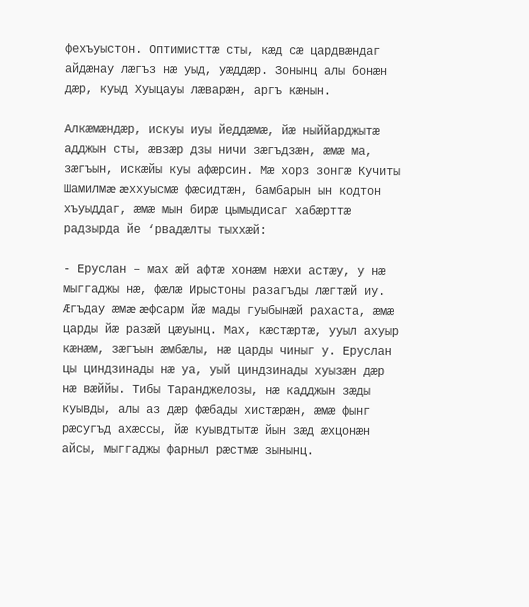фехъуыстон. Оптимисттæ сты, кæд сæ цардвæндаг айдæнау лæгъз нæ уыд, уæддæр. Зонынц алы бонæн дæр, куыд Хуыцауы лæварæн, аргъ кæнын.

Алкæмæндæр, искуы иуы йеддæмæ, йæ ныййарджытæ адджын сты, æвзæр дзы ничи зæгъдзæн, æмæ ма, зæгъын, искæйы куы афæрсин. Мæ хорз зонгæ Кучиты Шамилмæ æххуысмæ фæсидтæн, бамбарын ын кодтон хъуыддаг, æмæ мын бирæ цымыдисаг хабæрттæ радзырда йе ‘рвадæлты тыххæй:

- Еруслан – мах æй афтæ хонæм нæхи астæу, у нæ мыггаджы нæ, фæлæ Ирыстоны разагъды лæгтæй иу. Æгъдау æмæ æфсарм йæ мады гуыбынæй рахаста, æмæ царды йæ разæй цæуынц. Мах, кæстæртæ, ууыл ахуыр кæнæм, зæгъын æмбæлы, нæ царды чиныг у. Еруслан цы циндзинады нæ уа, уый циндзинады хуызæн дæр нæ вæййы. Тибы Таранджелозы, нæ кадджын зæды куывды, алы аз дæр фæбады хистæрæн, æмæ фынг рæсугъд ахæссы, йæ куывдтытæ йын зæд æхцонæн айсы, мыггаджы фарныл рæстмæ зынынц.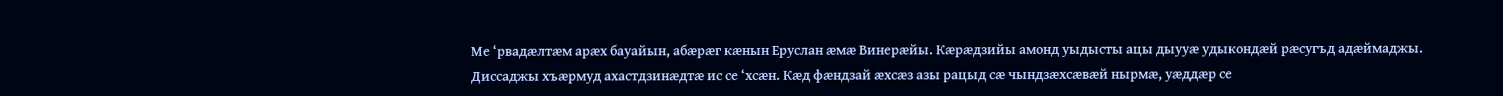Ме ‘рвадæлтæм арæх бауайын, абæрæг кæнын Еруслан æмæ Винерæйы. Кæрæдзийы амонд уыдысты ацы дыууæ удыкондæй рæсугъд адæймаджы. Диссаджы хъæрмуд ахастдзинæдтæ ис се ‘хсæн. Кæд фæндзай æхсæз азы рацыд сæ чындзæхсæвæй нырмæ, уæддæр се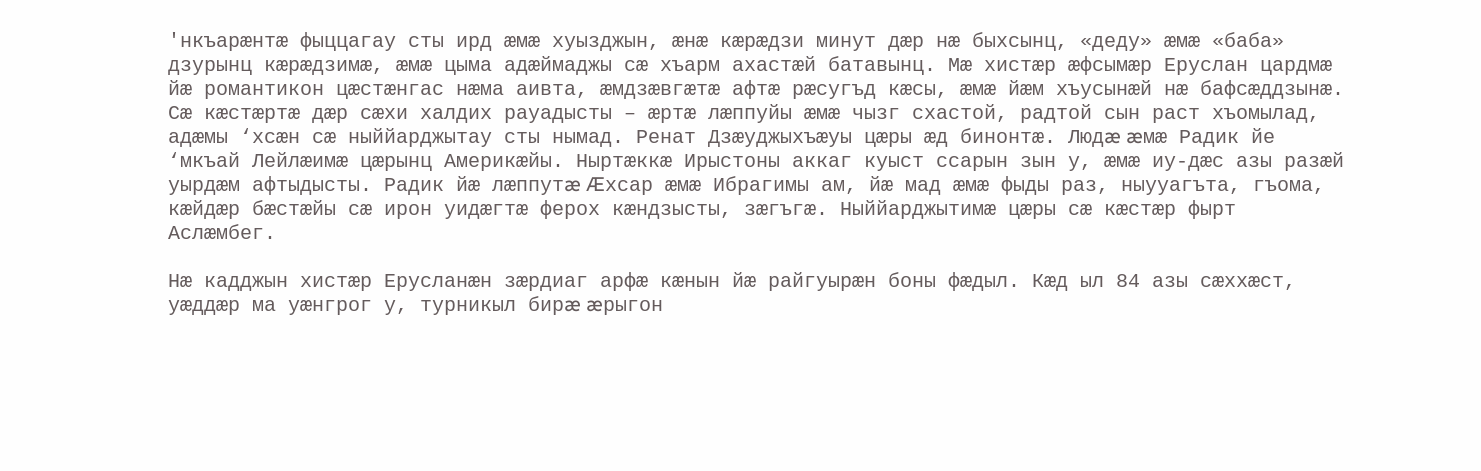'нкъарæнтæ фыццагау сты ирд æмæ хуызджын, æнæ кæрæдзи минут дæр нæ быхсынц, «деду» æмæ «баба» дзурынц кæрæдзимæ, æмæ цыма адæймаджы сæ хъарм ахастæй батавынц. Мæ хистæр æфсымæр Еруслан цардмæ йæ романтикон цæстæнгас нæма аивта, æмдзæвгæтæ афтæ рæсугъд кæсы, æмæ йæм хъусынæй нæ бафсæддзынæ. Сæ кæстæртæ дæр сæхи халдих рауадысты – æртæ лæппуйы æмæ чызг схастой, радтой сын раст хъомылад, адæмы ‘хсæн сæ ныййарджытау сты нымад. Ренат Дзæуджыхъæуы цæры æд бинонтæ. Людæ æмæ Радик йе ‘мкъай Лейлæимæ цæрынц Америкæйы. Ныртæккæ Ирыстоны аккаг куыст ссарын зын у, æмæ иу-дæс азы разæй уырдæм афтыдысты. Радик йæ лæппутæ Æхсар æмæ Ибрагимы ам, йæ мад æмæ фыды раз, ныууагъта, гъома, кæйдæр бæстæйы сæ ирон уидæгтæ ферох кæндзысты, зæгъгæ. Ныййарджытимæ цæры сæ кæстæр фырт Аслæмбег.

Нæ кадджын хистæр Ерусланæн зæрдиаг арфæ кæнын йæ райгуырæн боны фæдыл. Кæд ыл 84 азы сæххæст, уæддæр ма уæнгрог у, турникыл бирæ æрыгон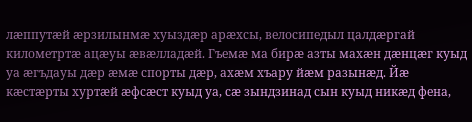лæппутæй æрзилынмæ хуыздæр арæхсы, велосипедыл цалдæргай километртæ ацæуы æвæлладæй. Гъемæ ма бирæ азты махæн дæнцæг куыд уа æгъдауы дæр æмæ спорты дæр, ахæм хъару йæм разынæд. Йæ кæстæрты хуртæй æфсæст куыд уа, сæ зындзинад сын куыд никæд фена,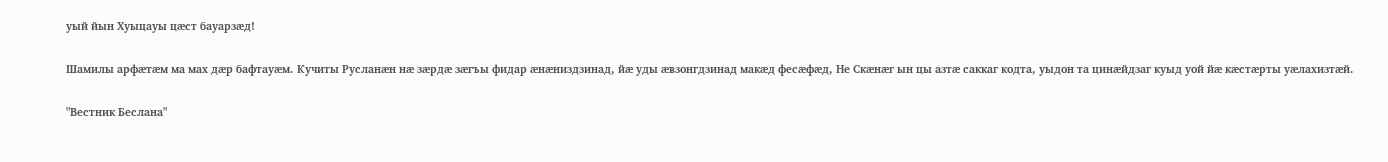уый йын Хуыцауы цæст бауарзæд!

Шамилы арфæтæм ма мах дæр бафтауæм. Кучиты Русланæн нæ зæрдæ зæгъы фидар æнæниздзинад, йæ уды æвзонгдзинад макæд фесæфæд, Не Скæнæг ын цы азтæ саккаг кодта, уыдон та цинæйдзаг куыд уой йæ кæстæрты уæлахизтæй.

"Вестник Беслана"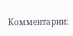Комментарии: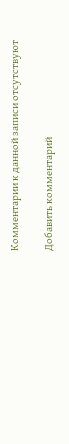Комментарии к данной записи отсутствуют

Добавить комментарий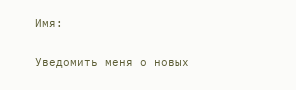Имя:

Уведомить меня о новых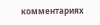комментариях